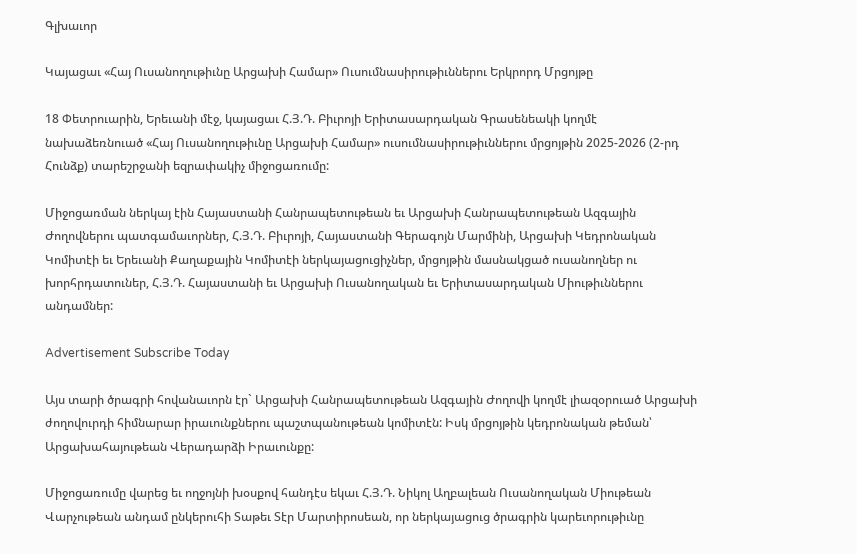Գլխաւոր

Կայացաւ «Հայ Ուսանողութիւնը Արցախի Համար» Ուսումնասիրութիւններու Երկրորդ Մրցոյթը

18 Փետրուարին, Երեւանի մէջ, կայացաւ Հ.Յ.Դ. Բիւրոյի Երիտասարդական Գրասենեակի կողմէ նախաձեռնուած «Հայ Ուսանողութիւնը Արցախի Համար» ուսումնասիրութիւններու մրցոյթին 2025-2026 (2-րդ Հունձք) տարեշրջանի եզրափակիչ միջոցառումը:

Միջոցառման ներկայ էին Հայաստանի Հանրապետութեան եւ Արցախի Հանրապետութեան Ազգային Ժողովներու պատգամաւորներ, Հ.Յ.Դ. Բիւրոյի, Հայաստանի Գերագոյն Մարմինի, Արցախի Կեդրոնական Կոմիտէի եւ Երեւանի Քաղաքային Կոմիտէի ներկայացուցիչներ, մրցոյթին մասնակցած ուսանողներ ու խորհրդատուներ, Հ.Յ.Դ. Հայաստանի եւ Արցախի Ուսանողական եւ Երիտասարդական Միութիւններու անդամներ:

Advertisement Subscribe Today

Այս տարի ծրագրի հովանաւորն էր` Արցախի Հանրապետութեան Ազգային Ժողովի կողմէ լիազօրուած Արցախի ժողովուրդի հիմնարար իրաւունքներու պաշտպանութեան կոմիտէն: Իսկ մրցոյթին կեդրոնական թեման՝ Արցախահայութեան Վերադարձի Իրաւունքը:

Միջոցառումը վարեց եւ ողջոյնի խօսքով հանդէս եկաւ Հ.Յ.Դ. Նիկոլ Աղբալեան Ուսանողական Միութեան Վարչութեան անդամ ընկերուհի Տաթեւ Տէր Մարտիրոսեան, որ ներկայացուց ծրագրին կարեւորութիւնը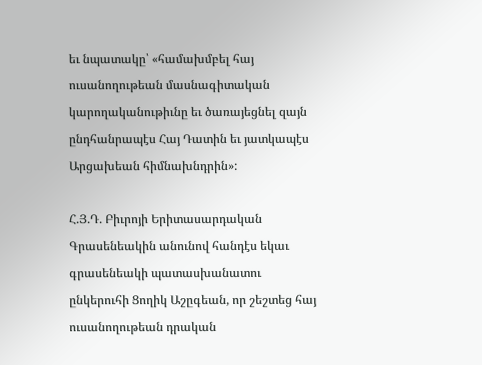եւ նպատակը՝ «համախմբել հայ ուսանողութեան մասնագիտական կարողականութիւնը եւ ծառայեցնել զայն ընդհանրապէս Հայ Դատին եւ յատկապէս Արցախեան հիմնախնդրին»:

Հ.Յ.Դ. Բիւրոյի Երիտասարդական Գրասենեակին անունով հանդէս եկաւ գրասենեակի պատասխանատու ընկերուհի Ցողիկ Աշըգեան, որ շեշտեց հայ ուսանողութեան դրական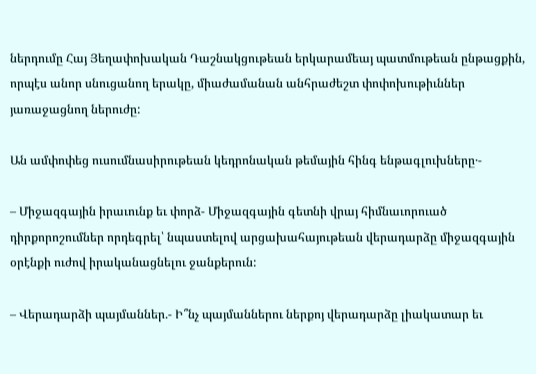ներդումը Հայ Յեղափոխական Դաշնակցութեան երկարամեայ պատմութեան ընթացքին, որպէս անոր սնուցանող երակը, միաժամանան անհրաժեշտ փոփոխութիւններ յառաջացնող ներուժը:

Ան ամփոփեց ուսումնասիրութեան կեդրոնական թեմային հինգ ենթագլուխները․-

– Միջազգային իրաւունք եւ փորձ- Միջազգային գետնի վրայ հիմնաւորուած դիրքորոշումներ որդեգրել՝ նպաստելով արցախահայութեան վերադարձը միջազգային օրէնքի ուժով իրականացնելու ջանքերուն:

– Վերադարձի պայմաններ.- Ի՞նչ պայմաններու ներքոյ վերադարձը լիակատար եւ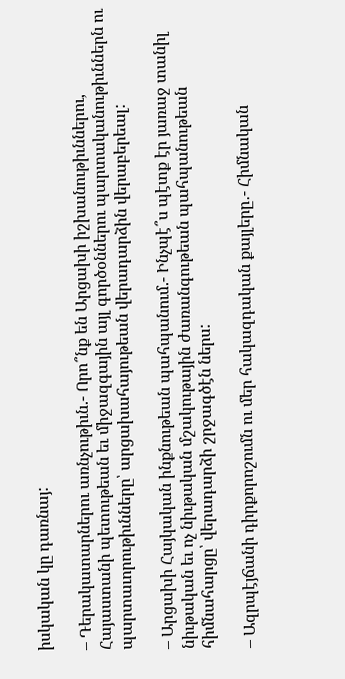իսկական կը դառնայ:

– Դերակատարներու առնչութիւն.- Որո՞նք են Արցախի իշխանութիւններու, Հայաստանի պետութեան եւ միջազգային այլ գործօններու պարտականութիւններն ու պարտաւորութիւնները՝ արցախահայութեան վերադարձին վերաբերեալ:

– Արցախի Հայկական ինքնութեան պահպանում.- Ինչպէ՞ս պէտք էր յառաջ տանիլ նիւթական եւ ոչ նիւթական մշակութային ժառանգութեան պահպանութեան հիմնահարցը՝ վերադարձի շրջագծէն ներս:

– Ազրպէյճանի դիրքորոշումն ու մեր հակազդական քայլերը․- Հիմնական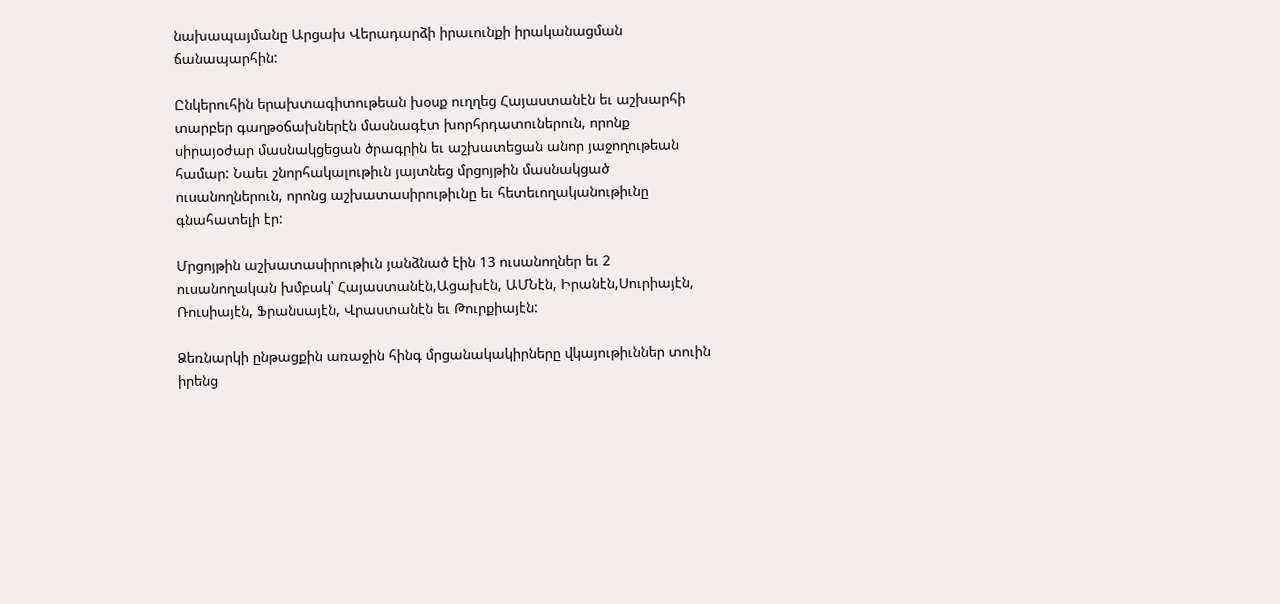նախապայմանը Արցախ Վերադարձի իրաւունքի իրականացման ճանապարհին:

Ընկերուհին երախտագիտութեան խօսք ուղղեց Հայաստանէն եւ աշխարհի տարբեր գաղթօճախներէն մասնագէտ խորհրդատուներուն, որոնք սիրայօժար մասնակցեցան ծրագրին եւ աշխատեցան անոր յաջողութեան համար: Նաեւ շնորհակալութիւն յայտնեց մրցոյթին մասնակցած ուսանողներուն, որոնց աշխատասիրութիւնը եւ հետեւողականութիւնը գնահատելի էր:

Մրցոյթին աշխատասիրութիւն յանձնած էին 13 ուսանողներ եւ 2 ուսանողական խմբակ՝ Հայաստանէն,Ացախէն, ԱՄՆէն, Իրանէն,Սուրիայէն, Ռուսիայէն, Ֆրանսայէն, Վրաստանէն եւ Թուրքիայէն:

Ձեռնարկի ընթացքին առաջին հինգ մրցանակակիրները վկայութիւններ տուին իրենց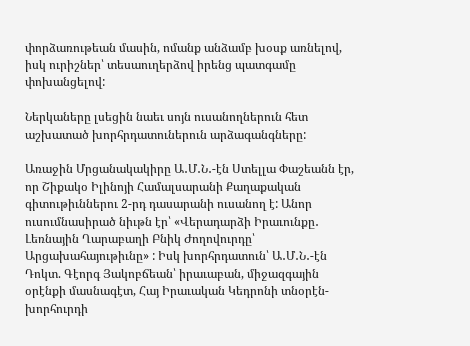փորձառութեան մասին, ոմանք անձամբ խօսք առնելով, իսկ ուրիշներ՝ տեսաուղերձով իրենց պատգամը փոխանցելով:

Ներկաները լսեցին նաեւ սոյն ուսանողներուն հետ աշխատած խորհրդատուներուն արձագանգները:

Առաջին Մրցանակակիրը Ա․Մ․Ն․-էն Ստելլա Փաշեանն էր, որ Շիքակօ Իլինոյի Համալսարանի Քաղաքական գիտութիւններու 2-րդ դասարանի ուսանող է: Անոր ուսումնասիրած նիւթն էր՝ «Վերադարձի Իրաւունքը․ Լեռնային Ղարաբաղի Բնիկ Ժողովուրդը՝ Արցախահայութիւնը» : Իսկ խորհրդատուն՝ Ա․Մ․Ն․-էն Դոկտ. Գէորգ Յակոբճեան՝ իրաւաբան, միջազգային օրէնքի մասնագէտ, Հայ Իրաւական Կեդրոնի տնօրէն-խորհուրդի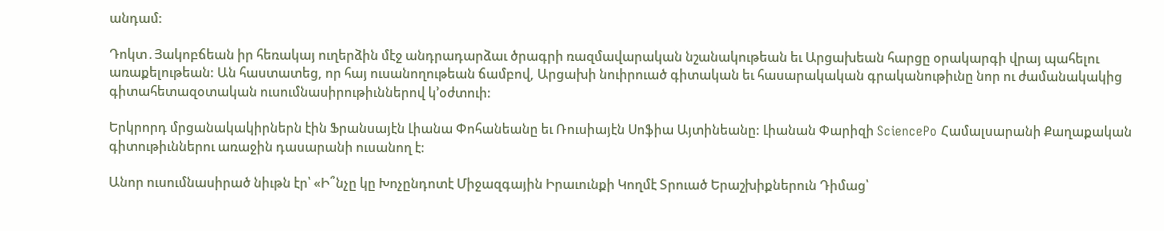անդամ:

Դոկտ․Յակոբճեան իր հեռակայ ուղերձին մէջ անդրադարձաւ ծրագրի ռազմավարական նշանակութեան եւ Արցախեան հարցը օրակարգի վրայ պահելու առաքելութեան: Ան հաստատեց, որ հայ ուսանողութեան ճամբով, Արցախի նուիրուած գիտական եւ հասարակական գրականութիւնը նոր ու ժամանակակից գիտահետազօտական ուսումնասիրութիւններով կ’օժտուի:

Երկրորդ մրցանակակիրներն էին Ֆրանսայէն Լիանա Փոհանեանը եւ Ռուսիայէն Սոֆիա Այտինեանը: Լիանան Փարիզի SciencePo Համալսարանի Քաղաքական գիտութիւններու առաջին դասարանի ուսանող է:

Անոր ուսումնասիրած նիւթն էր՝ «Ի՞նչը կը Խոչընդոտէ Միջազգային Իրաւունքի Կողմէ Տրուած Երաշխիքներուն Դիմաց՝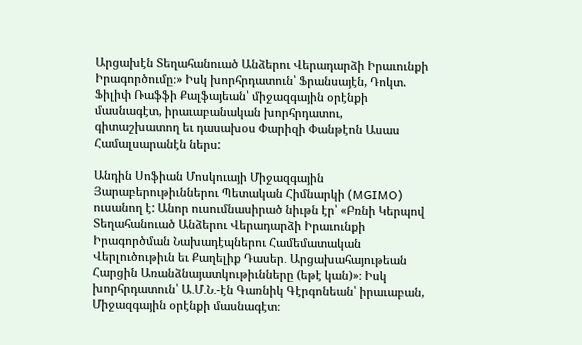Արցախէն Տեղահանուած Անձերու Վերադարձի Իրաւունքի Իրագործումը։» Իսկ խորհրդատուն՝ Ֆրանսայէն, Դոկտ. Ֆիլիփ Ռաֆֆի Քալֆայեան՝ միջազգային օրէնքի մասնագէտ, իրաւաբանական խորհրդատու, գիտաշխատող եւ դասախօս Փարիզի Փանթէոն Ասաս Համալսարանէն ներս:

Անդին Սոֆիան Մոսկուայի Միջազգային Յարաբերութիւններու Պետական Հիմնարկի (MGIMO) ուսանող է: Անոր ուսումնասիրած նիւթն էր՝ «Բռնի Կերպով Տեղահանուած Անձերու Վերադարձի Իրաւունքի Իրագործման Նախադէպներու Համեմատական Վերլուծութիւն եւ Քաղելիք Դասեր․ Արցախահայութեան Հարցին Առանձնայատկութիւնները (եթէ կան)»։ Իսկ խորհրդատուն՝ Ա․Մ․Ն․-էն Գառնիկ Գէրգոնեան՝ իրաւաբան, Միջազգային օրէնքի մասնագէտ։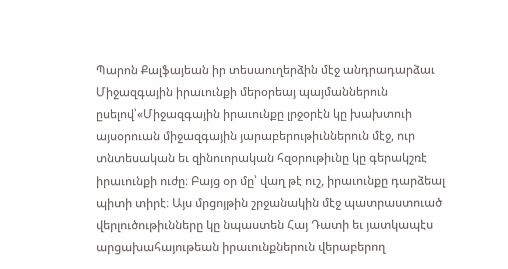Պարոն Քալֆայեան իր տեսաուղերձին մէջ անդրադարձաւ Միջազգային իրաւունքի մերօրեայ պայմաններուն ըսելով՝«Միջազգային իրաւունքը լրջօրէն կը խախտուի այսօրուան միջազգային յարաբերութիւններուն մէջ, ուր տնտեսական եւ զինուորական հզօրութիւնը կը գերակշռէ իրաւունքի ուժը։ Բայց օր մը՝ վաղ թէ ուշ, իրաւունքը դարձեալ պիտի տիրէ։ Այս մրցոյթին շրջանակին մէջ պատրաստուած վերլուծութիւնները կը նպաստեն Հայ Դատի եւ յատկապէս արցախահայութեան իրաւունքներուն վերաբերող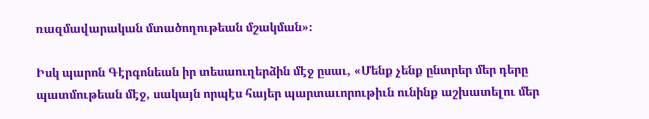ռազմավարական մտածողութեան մշակման»։

Իսկ պարոն Գէրգոնեան իր տեսաուղերձին մէջ ըսաւ, «Մենք չենք ընտրեր մեր դերը պատմութեան մէջ, սակայն որպէս հայեր պարտաւորութիւն ունինք աշխատելու մեր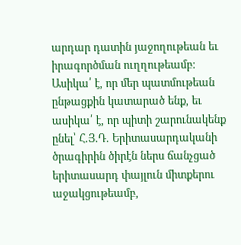արդար դատին յաջողութեան եւ իրագործման ուղղութեամբ։ Ասիկա՛ է, որ մեր պատմութեան ընթացքին կատարած ենք, եւ ասիկա՛ է, որ պիտի շարունակենք ընել՝ Հ.Յ.Դ. Երիտասարդականի ծրագիրին ծիրէն ներս ճանչցած երիտասարդ փայլուն միտքերու աջակցութեամբ,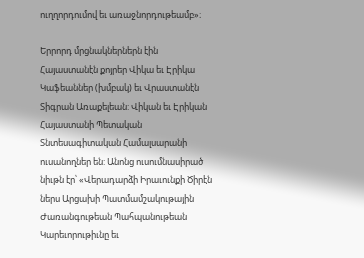ուղղորդումով եւ առաջնորդութեամբ»։

Երրորդ մրցնակներներն էին Հայաստանէն քոյրեր Վիկա եւ Էրիկա Կաֆեաններ (խմբակ) եւ Վրաստանէն Տիգրան Առաքելեան: Վիկան եւ Էրիկան Հայաստանի Պետական Տնտեսագիտական Համալսարանի ուսանողներ են: Անոնց ուսումնասիրած նիւթն էր՝ «Վերադարձի Իրաւունքի Ծիրէն ներս Արցախի Պատմամշակութային Ժառանգութեան Պահպանութեան Կարեւորութիւնը եւ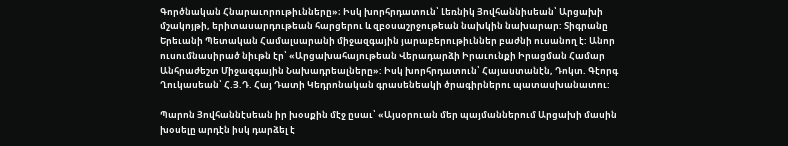Գործնական Հնարաւորութիւնները»։ Իսկ խորհրդատուն՝ Լեռնիկ Յովհաննիսեան՝ Արցախի մշակոյթի, երիտասարդութեան հարցերու և զբօսաշրջութեան նախկին նախարար: Տիգրանը Երեւանի Պետական Համալսարանի միջազգային յարաբերութիւններ բաժնի ուսանող է: Անոր ուսումնասիրած նիւթն էր՝ «Արցախահայութեան Վերադարձի Իրաւունքի Իրացման Համար Անհրաժեշտ Միջազգային Նախադրեալները»: Իսկ խորհրդատուն՝ Հայաստանէն, Դոկտ. Գէորգ Ղուկասեան՝ Հ.Յ.Դ. Հայ Դատի Կեդրոնական գրասենեակի ծրագիրներու պատասխանատու:

Պարոն Յովհաննէսեան իր խօսքին մէջ ըսաւ՝ «Այսօրուան մեր պայմաններում Արցախի մասին խօսելը արդէն իսկ դարձել է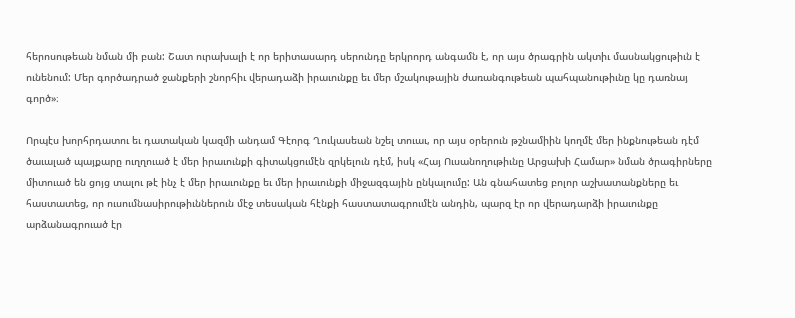հերոսութեան նման մի բան: Շատ ուրախալի է որ երիտասարդ սերունդը երկրորդ անգամն է, որ այս ծրագրին ակտիւ մասնակցութիւն է ունենում: Մեր գործադրած ջանքերի շնորհիւ վերադաձի իրաւունքը եւ մեր մշակութային ժառանգութեան պահպանութիւնը կը դառնայ գործ»։

Որպէս խորհրդատու եւ դատական կազմի անդամ Գէորգ Ղուկասեան նշել տուաւ, որ այս օրերուն թշնամիին կողմէ մեր ինքնութեան դէմ ծաւալած պայքարը ուղղուած է մեր իրաւունքի գիտակցումէն զրկելուն դէմ, իսկ «Հայ Ուսանողութիւնը Արցախի Համար» նման ծրագիրները միտուած են ցոյց տալու թէ ինչ է մեր իրաւունքը եւ մեր իրաւունքի միջազգային ընկալումը: Ան գնահատեց բոլոր աշխատանքները եւ հաստատեց, որ ուսումնասիրութիւններուն մէջ տեսական հէնքի հաստատագրումէն անդին, պարզ էր որ վերադարձի իրաւունքը արձանագրուած էր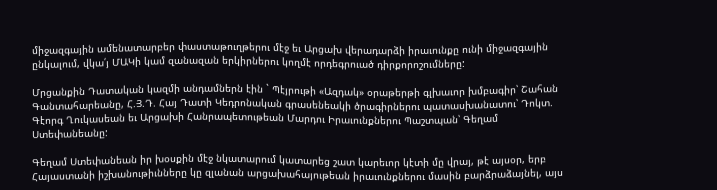միջազգային ամենատարբեր փաստաթուղթերու մէջ եւ Արցախ վերադարձի իրաւունքը ունի միջազգային ընկալում, վկա՛յ ՄԱԿի կամ զանազան երկիրներու կողմէ որդեգրուած դիրքորոշումները:

Մրցանքին Դատական կազմի անդամներն էին ` Պէյրութի «Ազդակ» օրաթերթի գլխաւոր խմբագիր՝ Շահան Գանտահարեանը, Հ.Յ.Դ. Հայ Դատի Կեդրոնական գրասենեակի ծրագիրներու պատասխանատու՝ Դոկտ. Գէորգ Ղուկասեան եւ Արցախի Հանրապետութեան Մարդու Իրաւունքներու Պաշտպան՝ Գեղամ Ստեփանեանը:

Գեղամ Ստեփանեան իր խօսքին մէջ նկատարում կատարեց շատ կարեւոր կէտի մը վրայ, թէ այսօր, երբ Հայաստանի իշխանութիւնները կը զլանան արցախահայութեան իրաւունքներու մասին բարձրաձայնել, այս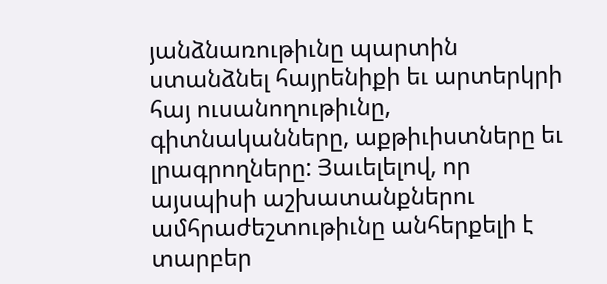յանձնառութիւնը պարտին ստանձնել հայրենիքի եւ արտերկրի հայ ուսանողութիւնը, գիտնականները, աքթիւիստները եւ լրագրողները: Յաւելելով, որ այսպիսի աշխատանքներու ամհրաժեշտութիւնը անհերքելի է տարբեր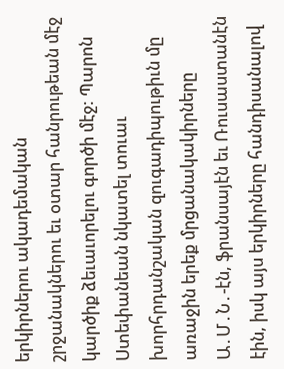երկիրներու ակադեմական շրջանակներու եւ օտար հանրութեան մէջ կարծիք ձեւաւորելու գործի մէջ: Պարոն Ստեփանեան նկատել տուաւ խորհրդանշական զուգադիպութիւն մը առաջին երեք մրցանակակիրները Ա․Մ․Ն․-էն, ֆրանսայէն եւ Ռուսաստանէն էին, իսկ այս երկիրները հանդիսանալով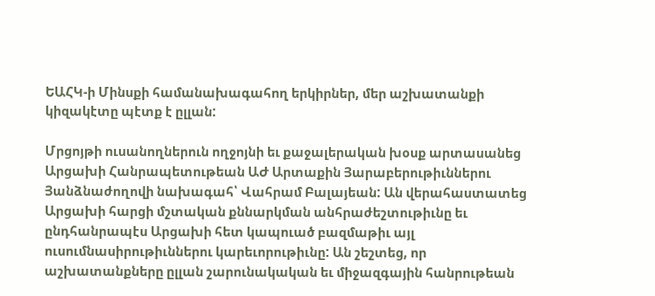ԵԱՀԿ-ի Մինսքի համանախագահող երկիրներ, մեր աշխատանքի կիզակէտը պէտք է ըլլան:

Մրցոյթի ուսանողներուն ողջոյնի եւ քաջալերական խօսք արտասանեց Արցախի Հանրապետութեան ԱԺ Արտաքին Յարաբերութիւններու Յանձնաժողովի նախագահ՝ Վահրամ Բալայեան: Ան վերահաստատեց Արցախի հարցի մշտական քննարկման անհրաժեշտութիւնը եւ ընդհանրապէս Արցախի հետ կապուած բազմաթիւ այլ ուսումնասիրութիւններու կարեւորութիւնը: Ան շեշտեց, որ աշխատանքները ըլլան շարունակական եւ միջազգային հանրութեան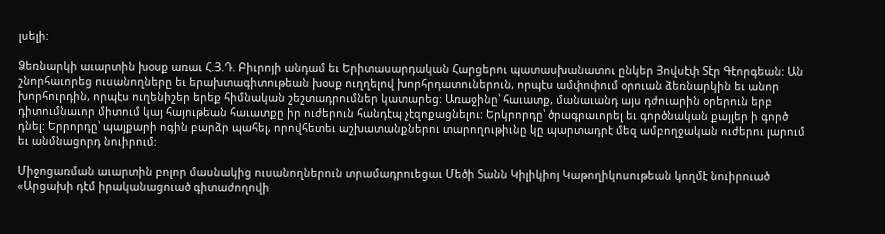լսելի:

Ձեռնարկի աւարտին խօսք առաւ Հ.Յ.Դ. Բիւրոյի անդամ եւ Երիտասարդական Հարցերու պատասխանատու ընկեր Յովսէփ Տէր Գէորգեան: Ան շնորհաւորեց ուսանողները եւ երախտագիտութեան խօսք ուղղելով խորհրդատուներուն, որպէս ամփոփում օրուան ձեռնարկին եւ անոր խորհուրդին, որպէս ուղենիշեր երեք հիմնական շեշտադրումներ կատարեց: Առաջինը՝ հաւատք, մանաւանդ այս դժուարին օրերուն երբ դիտումնաւոր միտում կայ հայութեան հաւատքը իր ուժերուն հանդէպ չէզոքացնելու: Երկրորդը՝ ծրագրաւորել եւ գործնական քայլեր ի գործ դնել: Երրորդը՝ պայքարի ոգին բարձր պահել, որովհետեւ աշխատանքներու տարողութիւնը կը պարտադրէ մեզ ամբողջական ուժերու լարում եւ անմնացորդ նուիրում:

Միջոցառման աւարտին բոլոր մասնակից ուսանողներուն տրամադրուեցաւ Մեծի Տանն Կիլիկիոյ Կաթողիկոսութեան կողմէ նուիրուած «Արցախի դէմ իրականացուած գիտաժողովի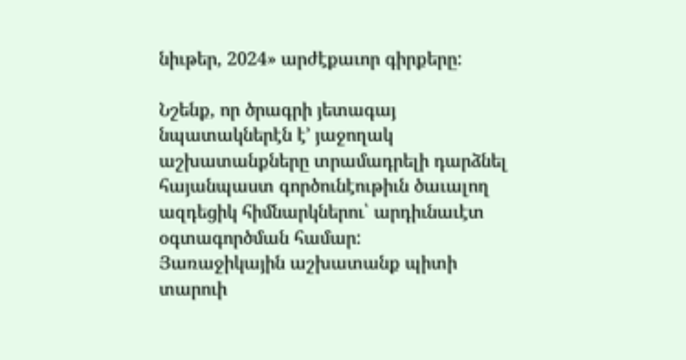նիւթեր, 2024» արժէքաւոր գիրքերը:

Նշենք, որ ծրագրի յետագայ նպատակներէն է’ յաջողակ աշխատանքները տրամադրելի դարձնել հայանպաստ գործունէութիւն ծաւալող ազդեցիկ հիմնարկներու՝ արդիւնաւէտ օգտագործման համար:
Յառաջիկային աշխատանք պիտի տարուի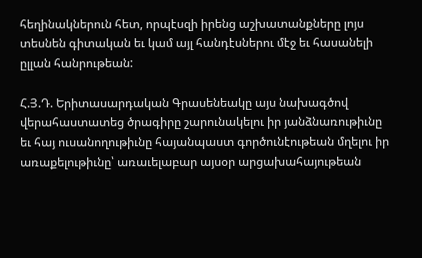հեղինակներուն հետ, որպէսզի իրենց աշխատանքները լոյս տեսնեն գիտական եւ կամ այլ հանդէսներու մէջ եւ հասանելի ըլլան հանրութեան:

Հ.Յ.Դ. Երիտասարդական Գրասենեակը այս նախագծով վերահաստատեց ծրագիրը շարունակելու իր յանձնառութիւնը եւ հայ ուսանողութիւնը հայանպաստ գործունէութեան մղելու իր առաքելութիւնը՝ առաւելաբար այսօր արցախահայութեան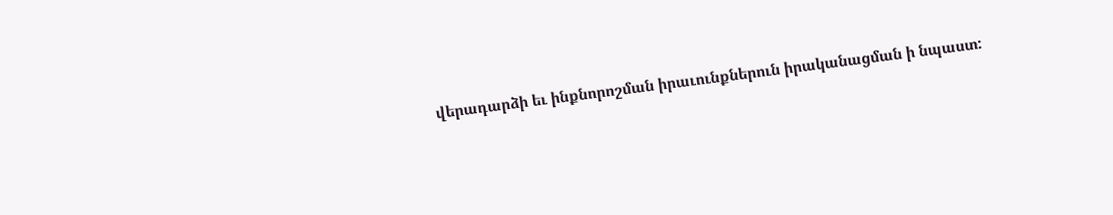վերադարձի եւ ինքնորոշման իրաւունքներուն իրականացման ի նպաստ: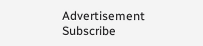Advertisement Subscribe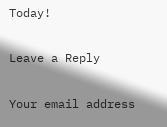Today!

Leave a Reply

Your email address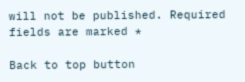will not be published. Required fields are marked *

Back to top button